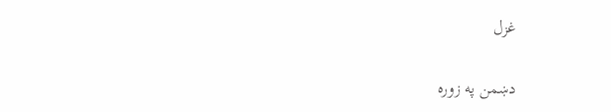غزل

دښمن په زوره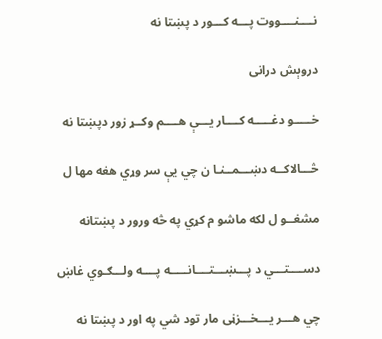نــــنــــووت پـــه کـــور د پښتا نه

دروېش درانی

خـــــو دغـــــه کــــار یـــې هــــم وکــړ زور دپښتا نه

څـــالاکــه دښـــمــنـا ن چي یې سر وړي هغه مها ل

مشغــو ل لکه ماشو م کړي په څه ورور د پښتانه

دســــتـــي د پـــښـــتــــانـــــه پــــه ولـــګـوي غاښ

چي هـــر يـــخـــزڼی مار تود شي په اور د پښتا نه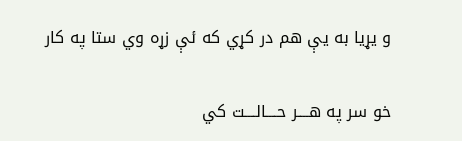و يړيا به یې هم در کړي که ئې زړه وي ستا په کار

خو سر په هــــر حــــالــــت کي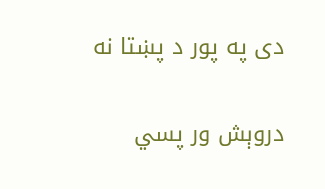دی په پور د پښتا نه

دروېش ور پسي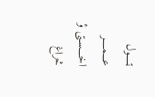ټــــول عـــمــــر اخـــسـتی ؤ څراغ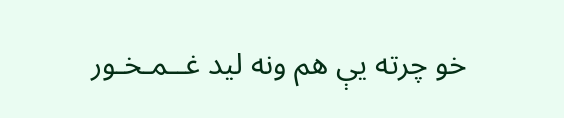خو چرته یې هم ونه ليد غــمـخـور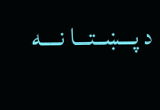د پـــښــتـــا نــــه